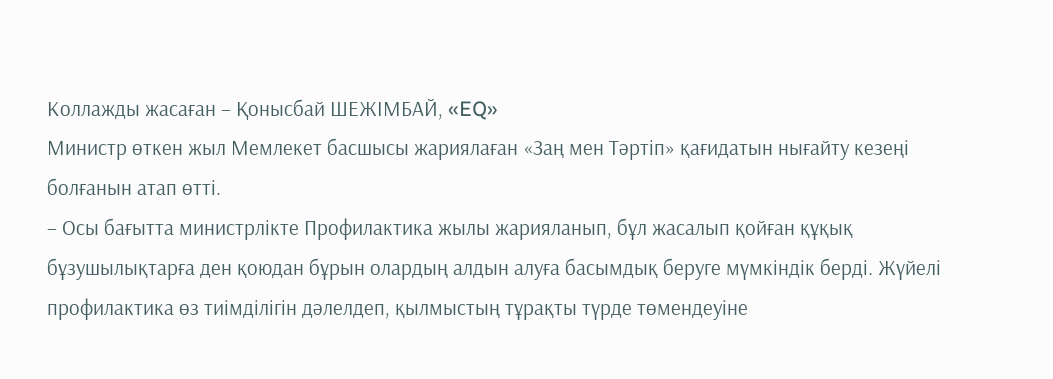Коллажды жасаған – Қонысбай ШЕЖІМБАЙ, «EQ»
Министр өткен жыл Мемлекет басшысы жариялаған «Заң мен Тәртіп» қағидатын нығайту кезеңі болғанын атап өтті.
– Осы бағытта министрлікте Профилактика жылы жарияланып, бұл жасалып қойған құқық бұзушылықтарға ден қоюдан бұрын олардың алдын алуға басымдық беруге мүмкіндік берді. Жүйелі профилактика өз тиімділігін дәлелдеп, қылмыстың тұрақты түрде төмендеуіне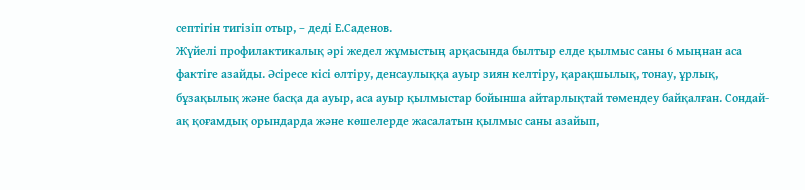септігін тигізіп отыр, – деді Е.Саденов.
Жүйелі профилактикалық әрі жедел жұмыстың арқасында былтыр елде қылмыс саны 6 мыңнан аса фактіге азайды. Әсіресе кісі өлтіру, денсаулыққа ауыр зиян келтіру, қарақшылық, тонау, ұрлық, бұзақылық және басқа да ауыр, аса ауыр қылмыстар бойынша айтарлықтай төмендеу байқалған. Сондай-ақ қоғамдық орындарда және көшелерде жасалатын қылмыс саны азайып,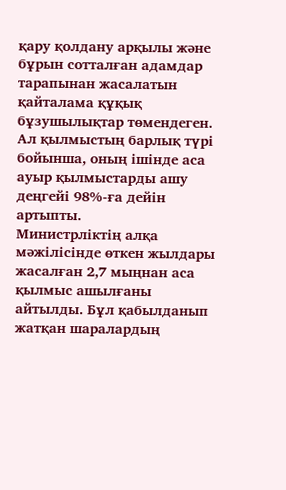қару қолдану арқылы және бұрын сотталған адамдар тарапынан жасалатын қайталама құқық бұзушылықтар төмендеген. Ал қылмыстың барлық түрі бойынша, оның ішінде аса ауыр қылмыстарды ашу деңгейі 98%-ға дейін артыпты.
Министрліктің алқа мәжілісінде өткен жылдары жасалған 2,7 мыңнан аса қылмыс ашылғаны айтылды. Бұл қабылданып жатқан шаралардың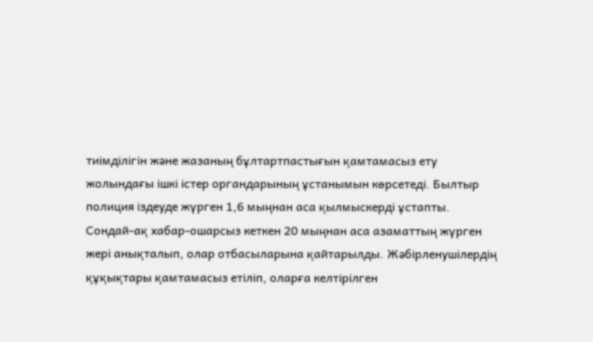тиімділігін және жазаның бұлтартпастығын қамтамасыз ету жолындағы ішкі істер органдарының ұстанымын көрсетеді. Былтыр полиция іздеуде жүрген 1,6 мыңнан аса қылмыскерді ұстапты. Сондай-ақ хабар-ошарсыз кеткен 20 мыңнан аса азаматтың жүрген жері анықталып, олар отбасыларына қайтарылды. Жәбірленушілердің құқықтары қамтамасыз етіліп, оларға келтірілген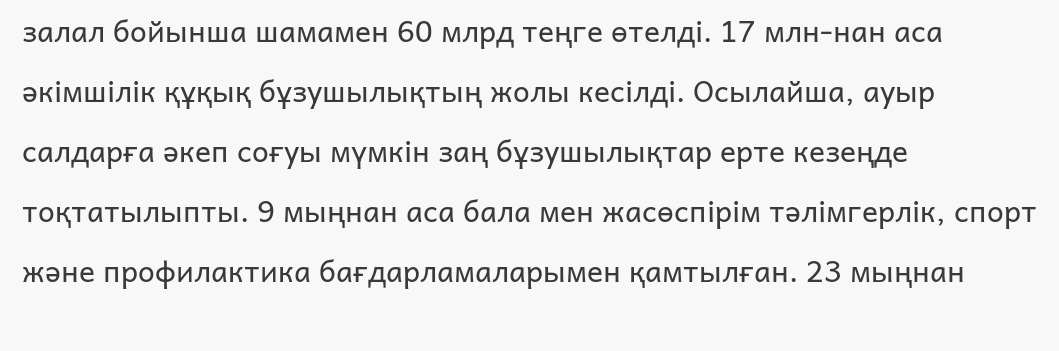залал бойынша шамамен 60 млрд теңге өтелді. 17 млн-нан аса әкімшілік құқық бұзушылықтың жолы кесілді. Осылайша, ауыр салдарға әкеп соғуы мүмкін заң бұзушылықтар ерте кезеңде тоқтатылыпты. 9 мыңнан аса бала мен жасөспірім тәлімгерлік, спорт және профилактика бағдарламаларымен қамтылған. 23 мыңнан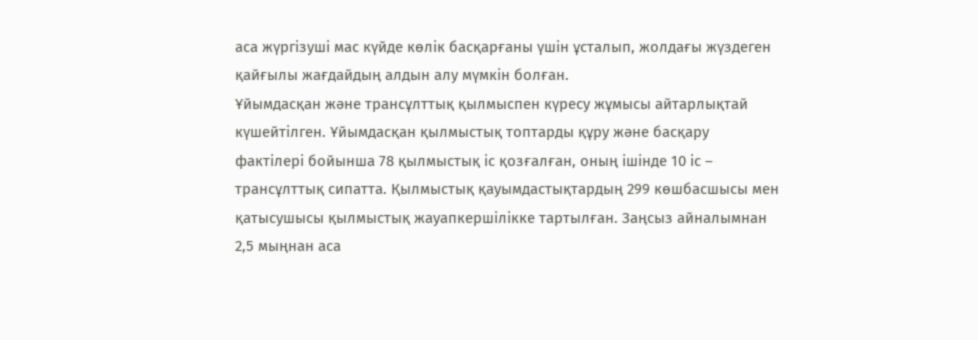аса жүргізуші мас күйде көлік басқарғаны үшін ұсталып, жолдағы жүздеген қайғылы жағдайдың алдын алу мүмкін болған.
Ұйымдасқан және трансұлттық қылмыспен күресу жұмысы айтарлықтай күшейтілген. Ұйымдасқан қылмыстық топтарды құру және басқару фактілері бойынша 78 қылмыстық іс қозғалған, оның ішінде 10 іс – трансұлттық сипатта. Қылмыстық қауымдастықтардың 299 көшбасшысы мен қатысушысы қылмыстық жауапкершілікке тартылған. Заңсыз айналымнан 2,5 мыңнан аса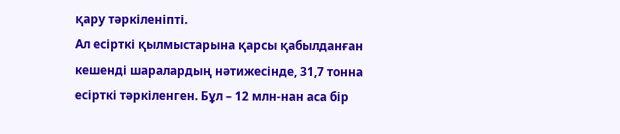қару тәркіленіпті.
Ал есірткі қылмыстарына қарсы қабылданған кешенді шаралардың нәтижесінде, 31,7 тонна есірткі тәркіленген. Бұл – 12 млн-нан аса бір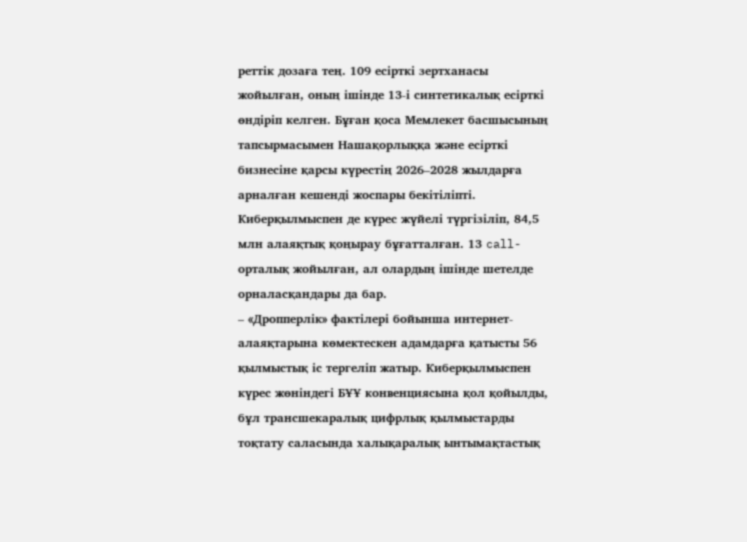реттік дозаға тең. 109 есірткі зертханасы жойылған, оның ішінде 13-і синтетикалық есірткі өндіріп келген. Бұған қоса Мемлекет басшысының тапсырмасымен Нашақорлыққа және есірткі бизнесіне қарсы күрестің 2026–2028 жылдарға арналған кешенді жоспары бекітіліпті.
Киберқылмыспен де күрес жүйелі түргізіліп, 84,5 млн алаяқтық қоңырау бұғатталған. 13 call-орталық жойылған, ал олардың ішінде шетелде орналасқандары да бар.
– «Дропперлік» фактілері бойынша интернет-алаяқтарына көмектескен адамдарға қатысты 56 қылмыстық іс тергеліп жатыр. Киберқылмыспен күрес жөніндегі БҰҰ конвенциясына қол қойылды, бұл трансшекаралық цифрлық қылмыстарды тоқтату саласында халықаралық ынтымақтастық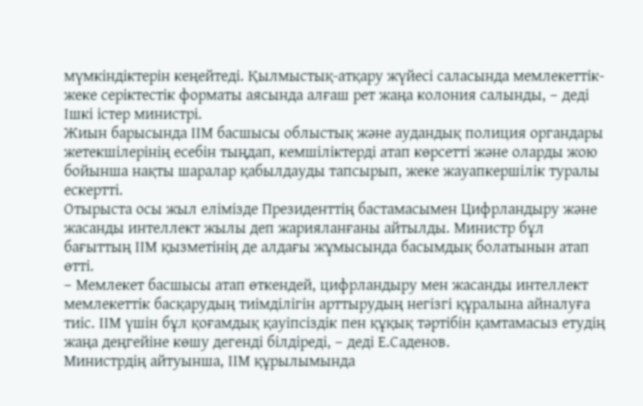мүмкіндіктерін кеңейтеді. Қылмыстық-атқару жүйесі саласында мемлекеттік-жеке серіктестік форматы аясында алғаш рет жаңа колония салынды, – деді Ішкі істер министрі.
Жиын барысында ІІМ басшысы облыстық және аудандық полиция органдары жетекшілерінің есебін тыңдап, кемшіліктерді атап көрсетті және оларды жою бойынша нақты шаралар қабылдауды тапсырып, жеке жауапкершілік туралы ескертті.
Отырыста осы жыл елімізде Президенттің бастамасымен Цифрландыру және жасанды интеллект жылы деп жарияланғаны айтылды. Министр бұл бағыттың ІІМ қызметінің де алдағы жұмысында басымдық болатынын атап өтті.
– Мемлекет басшысы атап өткендей, цифрландыру мен жасанды интеллект мемлекеттік басқарудың тиімділігін арттырудың негізгі құралына айналуға тиіс. ІІМ үшін бұл қоғамдық қауіпсіздік пен құқық тәртібін қамтамасыз етудің жаңа деңгейіне көшу дегенді білдіреді, – деді Е.Саденов.
Министрдің айтуынша, ІІМ құрылымында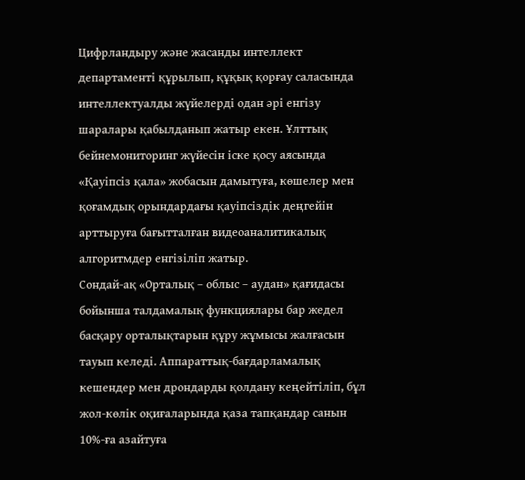Цифрландыру және жасанды интеллект департаменті құрылып, құқық қорғау саласында интеллектуалды жүйелерді одан әрі енгізу шаралары қабылданып жатыр екен. Ұлттық бейнемониторинг жүйесін іске қосу аясында «Қауіпсіз қала» жобасын дамытуға, көшелер мен қоғамдық орындардағы қауіпсіздік деңгейін арттыруға бағытталған видеоаналитикалық алгоритмдер енгізіліп жатыр.
Сондай-ақ «Орталық – облыс – аудан» қағидасы бойынша талдамалық функциялары бар жедел басқару орталықтарын құру жұмысы жалғасын тауып келеді. Аппараттық-бағдарламалық кешендер мен дрондарды қолдану кеңейтіліп, бұл жол-көлік оқиғаларында қаза тапқандар санын 10%-ға азайтуға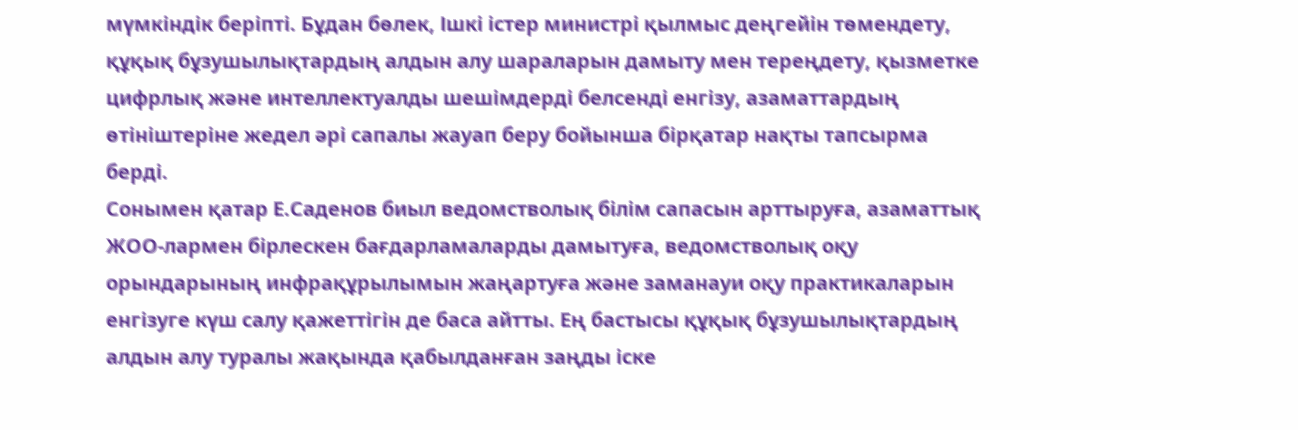мүмкіндік беріпті. Бұдан бөлек, Ішкі істер министрі қылмыс деңгейін төмендету, құқық бұзушылықтардың алдын алу шараларын дамыту мен тереңдету, қызметке цифрлық және интеллектуалды шешімдерді белсенді енгізу, азаматтардың өтініштеріне жедел әрі сапалы жауап беру бойынша бірқатар нақты тапсырма берді.
Сонымен қатар Е.Саденов биыл ведомстволық білім сапасын арттыруға, азаматтық ЖОО-лармен бірлескен бағдарламаларды дамытуға, ведомстволық оқу орындарының инфрақұрылымын жаңартуға және заманауи оқу практикаларын енгізуге күш салу қажеттігін де баса айтты. Ең бастысы құқық бұзушылықтардың алдын алу туралы жақында қабылданған заңды іске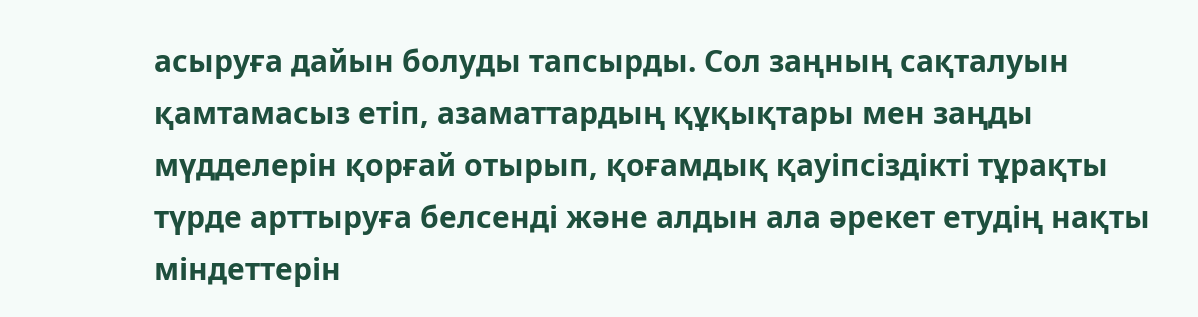асыруға дайын болуды тапсырды. Сол заңның сақталуын қамтамасыз етіп, азаматтардың құқықтары мен заңды мүдделерін қорғай отырып, қоғамдық қауіпсіздікті тұрақты түрде арттыруға белсенді және алдын ала әрекет етудің нақты міндеттерін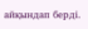айқындап берді.